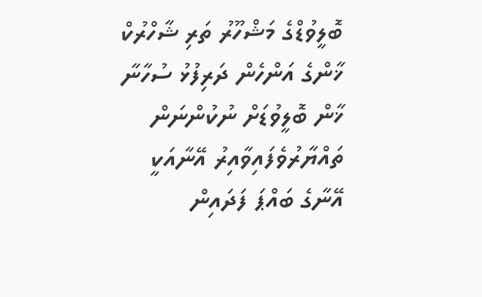ބޮލީވުޑްގެ މަޝްހޫރު ތަރި ޝާހްރުކް ޚާންގެ އަންހެން ދަރިފުޅު ސުހާނާ ޚާން ބޮލީވުޑަށް ނުކުންނަން ތައްޔާރުވެފައިވާއިރު އޭނާއަކީ އޭނާގެ ބައްޕަ ފަދައިން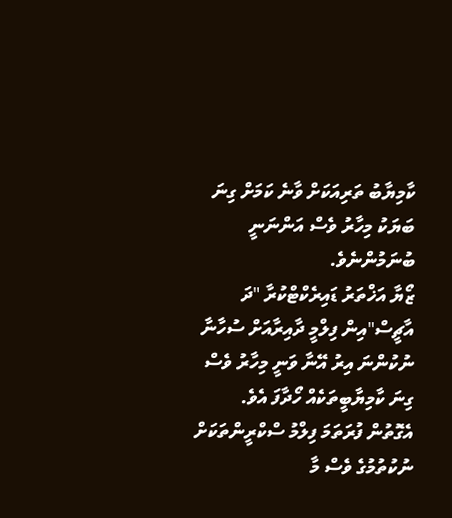ކާމިޔާބު ތަރިއަކަށް ވާނެ ކަމަށް ގިނަ ބަޔަކު މިހާރު ވެސް އަންނަނީ ބުނަމުންނެވެ.
ޒޯޔާ އަޚްތަރު ޑައިރެކްޓްކުރާ "ދަ އާޗީސް"އިން ފިލްމީ ދާއިރާއަށް ސުހާނާ ނުކުންނަ އިރު އޭނާ ވަނީ މިހާރު ވެސް ގިނަ ކާމިޔާބީތަކެއް ހޯދާފަ އެވެ.
އެގޮތުން ފުރަތަމަ ފިލްމު ސްކްރީންތަކަށް ނުކުތުމުގެ ވެސް މާ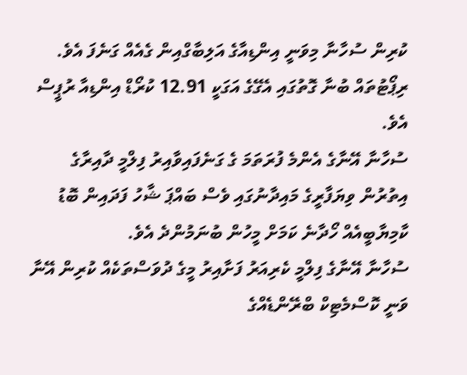ކުރިން ސުހާނާ މިވަނީ އިންޑިއާގެ އަލިބާގްއިން ގެއެއް ގަނެފަ އެވެ. ރިޕޯޓުތައް ބުނާ ގޮތުގައި އެގޭގެ އަގަކީ 12.91 ކުރޯޑް އިންޑިއާ ރުޕީސް އެވެ.
ސުހާނާ އޭނާގެ އެންމެ ފުރަތަމަ ގެ ގަނެފައިވާއިރު ފިލްމީ ދާއިރާގެ އިތުރުން ވިޔަފާރީގެ މައިދާނުގައި ވެސް ބައްޕަ ޝާހު ފަދައިން ބޮޑު ކާމިޔާބީއެއް ހޯދާނެ ކަމަށް މީހުން ބުނަމުންދެ އެވެ.
ސުހާނާ އޭނާގެ ފިލްމީ ކެރިއަރު ފަށާއިރު މީގެ ދުވަސްތަކެއް ކުރިން އޭނާ ވަނީ ކޮސްމެޓިކް ބްރޭންޑެއްގެ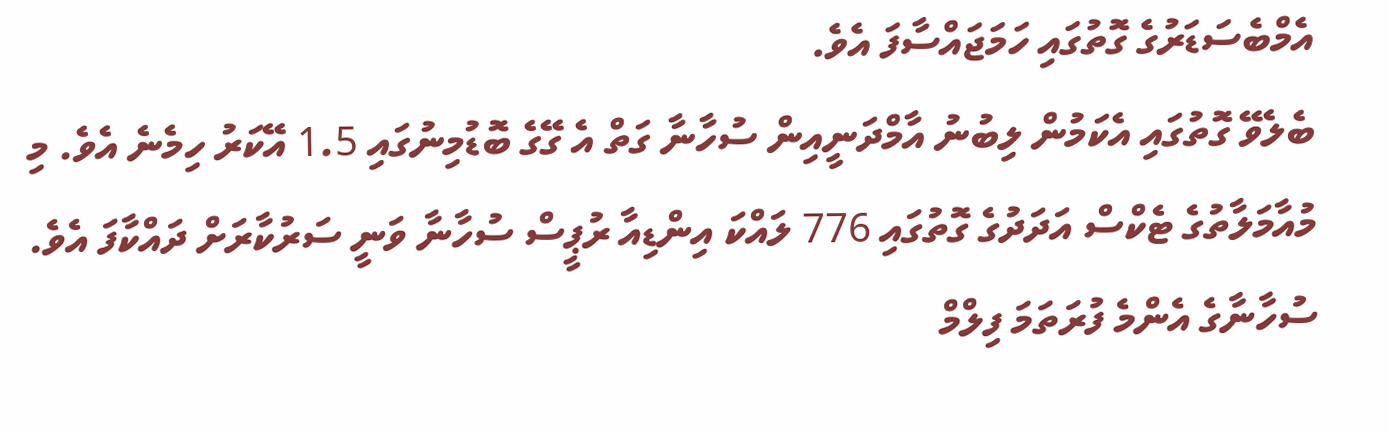އެމްބެސަޑަރުގެ ގޮތުގައި ހަމަޖައްސާފަ އެވެ.
ބެލެވޭ ގޮތުގައި އެކަމުން ލިބުނު އާމްދަނީއިން ސުހާނާ ގަތް އެ ގޭގެ ބޮޑުމިނުގައި 1.5 އޭކަރު ހިމެނެ އެވެ. މި މުއާމަލާތުގެ ޓެކްސް އަދަދުގެ ގޮތުގައި 776 ލައްކަ އިންޑިއާ ރުޕީސް ސުހާނާ ވަނީ ސަރުކާރަށް ދައްކާފަ އެވެ.
ސުހާނާގެ އެންމެ ފުރަތަމަ ފިލްމް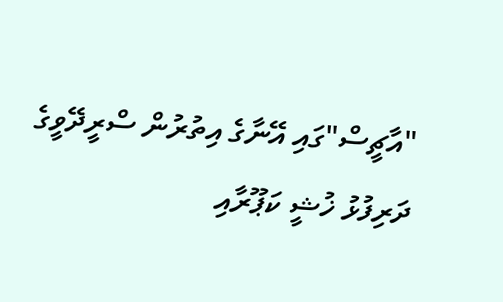"އާޗީސް"ގައި އޭނާގެ އިތުރުން ސްރީދޭވީގެ ދަރިފުޅު ޚުޝީ ކަޕޫރާއި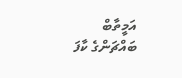އަމީތާބް ބައްޗަންގެ ކާފަ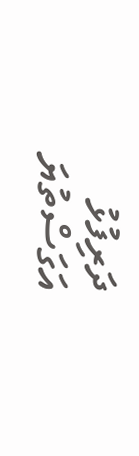ދަރިފުޅު އަގަސްތުޔަ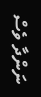ނަންދާ ވެސް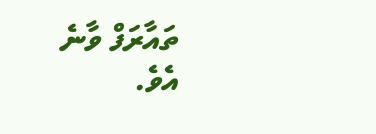ތައާރަފް ވާނެ އެވެ.